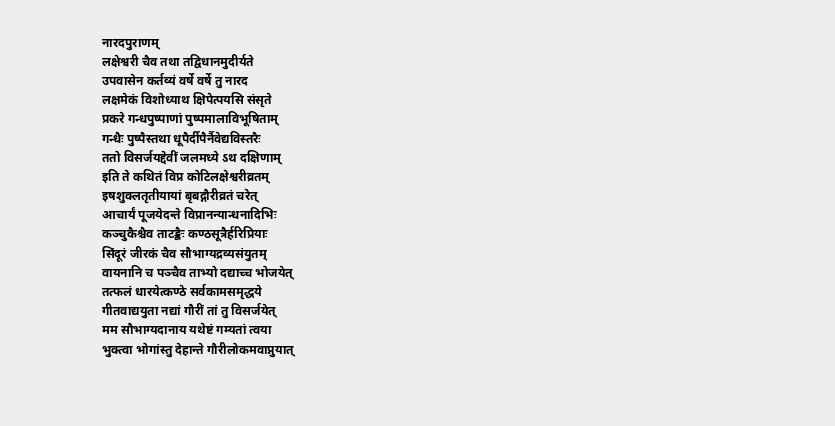नारदपुराणम्
लक्षेश्वरी चैव तथा तद्विधानमुदीर्यते
उपवासेन कर्तव्यं वर्षे वर्षे तु नारद
लक्षमेकं विशोध्याथ क्षिपेत्पयसि संसृते
प्रकरे गन्धपुष्पाणां पुष्पमालाविभूषिताम्
गन्धैः पुष्पैस्तथा धूपैर्दीपैर्नैवेद्यविस्तरैः
ततो विसर्जयद्देवीं जलमध्ये ऽथ दक्षिणाम्
इति ते कथितं विप्र कोटिलक्षेश्वरीव्रतम्
इषशुक्लतृतीयायां बृबद्गौरीव्रतं चरेत्
आचार्यं पूजयेदन्ते विप्रानन्यान्धनादिभिः
कञ्चुकैश्चैव ताटङ्कैः कण्ठसूत्रैर्हरिप्रियाः
सिंदूरं जीरकं चैव सौभाग्यद्रव्यसंयुतम्
वायनानि च पञ्चैव ताभ्यो दद्याच्च भोजयेत्
तत्फलं धारयेत्कण्ठे सर्वकामसमृद्धये
गीतवाद्ययुता नद्यां गौरीं तां तु विसर्जयेत्
मम सौभाग्यदानाय यथेष्टं गम्यतां त्वया
भुक्त्वा भोगांस्तु देहान्ते गौरीलोकमवाप्नुयात्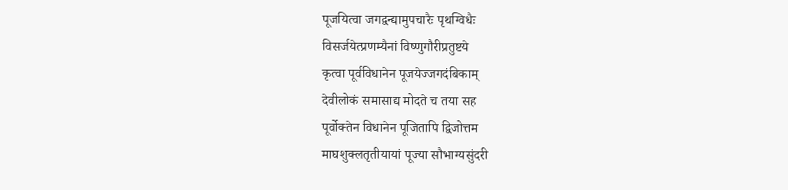पूजयित्वा जगद्वन्द्यामुपचारैः पृथग्विधैः
विसर्जयेत्प्रणम्यैनां विष्णुगौरीप्रतुष्टये
कृत्वा पूर्वविधानेन पूजयेज्जगदंबिकाम्
देवीलोकं समासाद्य मोदते च तया सह
पूर्वोक्तेन विधानेन पूजितापि द्विजोत्तम
माघशुक्लतृतीयायां पूज्या सौभाग्यसुंदरी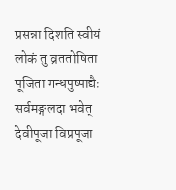प्रसन्ना दिशति स्वीयं लोकं तु व्रततोषिता
पूजिता गन्धपुष्पाद्यैः सर्वमङ्गलदा भवेत्
देवीपूजा विप्रपूजा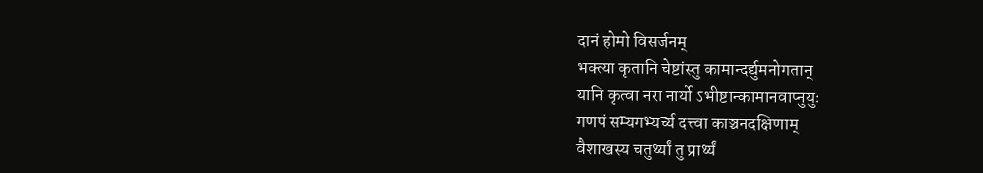दानं होमो विसर्जनम्
भक्त्या कृतानि चेष्टांस्तु कामान्दर्द्युमनोगतान्
यानि कृत्वा नरा नार्यो ऽभीष्टान्कामानवाप्नुयुः
गणपं सम्यगभ्यर्च्य दत्त्वा काञ्चनदक्षिणाम्
वैशाखस्य चतुर्थ्यां तु प्रार्थ्यं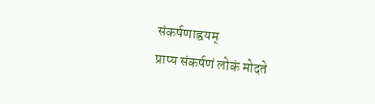संकर्षणाह्वयम्
प्राप्य संकर्षणं लोकं मोदते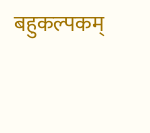बहुकल्पकम्